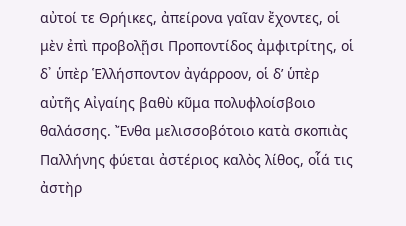αὐτοί τε Θρήικες, ἀπείρονα γαῖαν ἔχοντες, οἱ μὲν ἐπὶ προβολῇσι Προποντίδος ἀμφιτρίτης, οἱ δ᾿ ὑπὲρ Ἑλλήσποντον ἀγάρροον, οἱ δʼ ὑπὲρ αὐτῆς Αἰγαίης βαθὺ κῦμα πολυφλοίσβοιο θαλάσσης. Ἔνθα μελισσοβότοιο κατὰ σκοπιὰς Παλλήνης φύεται ἀστέριος καλὸς λίθος, οἷά τις ἀστὴρ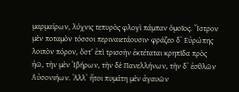μαρμαίρων, λύχνις τεπυρὸς φλογὶ πάμπαν ὁμοῖος. Ἴστρον μὲν ποταμὸν τόσσοι περιναιετάουσιν· φράζεο δʼ Εὐρώπης λοιπὸν πόρον, ὅστ’ ἐπὶ τρισσὴν ἐκτέταται κρηπῖδα πρὸς ἠῶ, τὴν μὲν Ἰβήρων, τὴν δὲ Πανελλήνων, τὴν δʼ ἐσθλῶν Αὐσονιήων. Ἀλλʼ ἤτοι πυμάτη μὲν ἀγαυῶν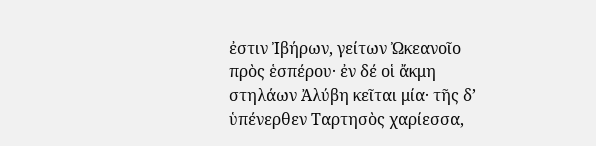ἐστιν Ἰβήρων, γείτων Ὠκεανοῖο πρὸς ἑσπέρου· ἐν δέ οἱ ἄκμη στηλάων Ἀλύβη κεῖται μία· τῆς δʼ ὑπένερθεν Ταρτησὸς χαρίεσσα,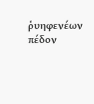ῥυηφενέων πέδον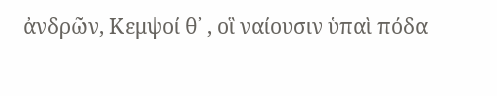ἀνδρῶν, Κεμψοί θ᾿ , οἳ ναίουσιν ὑπαὶ πόδα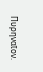Πυρηναῖον.